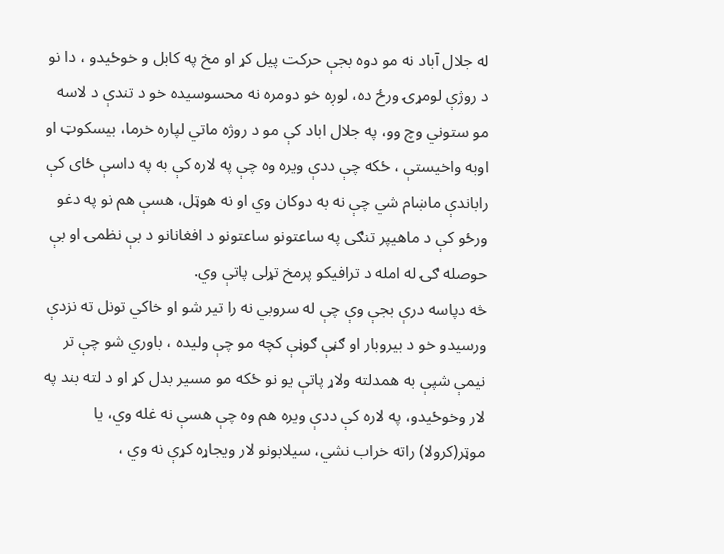له جلال آباد نه مو دوه بجې حرکت پیل کړ او مخ په کابل و خوځیدو ، دا نو د روژې لومړۍ ورځ ده، لوږه خو دومره نه محسوسیده خو د تندې د لاسه مو ستوني وچ وو، په جلال اباد کې مو د روژه ماتي لپاره خرما، بیسکوټ او اوبه واخیستې ، ځکه چې ددې ویره وه چې په لاره کې به په داسې ځای کې راباندې ماښام شي چې نه به دوکان وي او نه هوټل، هسې هم نو په دغو ورځو کې د ماهیپر تنګی په ساعتونو ساعتونو د افغانانو د بې نظمۍ او بې حوصله ګۍ له امله د ترافیکو پرمخ تړلی پاتې وي.
څه دپاسه درې بجې وې چې له سروبي نه را تیر شو او خاکي تونل ته نزدې ورسیدو خو د بیروبار او ګڼې ګوڼې کچه مو چې ولیده ، باوري شو چې تر نیمې شپې به همدلته ولاړ پاتې یو نو ځکه مو مسیر بدل کړ او د لته بند په لار وخوځیدو، په لاره کې ددې ویره هم وه چې هسې نه غله وي، یا موټر(کرولا) راته خراب نشي، سیلابونو لار ویجاړه کړې نه وي ،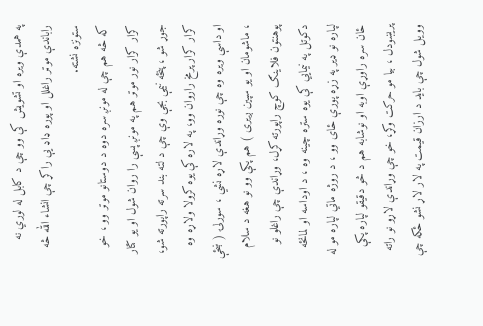په همدې ویره او تشویش کې وو چې د کابل له لوري نه راباندې موټر راغلل او پوره ډاډ یې راکړ چې انشاء الله څه ستونزه نشته.
که څه هم چې له مونږ سره دوه د دوستانو موټر وو ، خو کرار کرار نور موټر هم په مونږ پسې را روان شول او یو کتار جوړ شو ، پنځه نیمې بجې وې چې د لته بند سرته راپورته شو، کرار کرار پرمخ راروان وو، په لاره کې یوه کرولا ولاړه وه او داسې ویره وه چې نوره وړاندې لاړه نشي ، سورلۍ ( ښځې ، ماشومان او یو سپین ږیری ) هم پکې وو نو هغه د سلام پوهنتون فلاینګ کوچ راپورته کړل، وړاندې چې راغلو نو دکوتل په نیمایي کې یوه ستره چینه وه ، د اوداسه او لمانځه لپاره نو ډیر په زړه پورې ځای وو ، د روژه ماتي لپاره مو له ځان سره راوړې اوبه او نوشابه هم د څو دقیقو لپاره پکې پریښودل ، بیا مو حرکت وکړ، خو چې وړاندې لاړو نو راته وویل شول چې باید د ارزان قیمت په لار لاړ نشو ځکه چې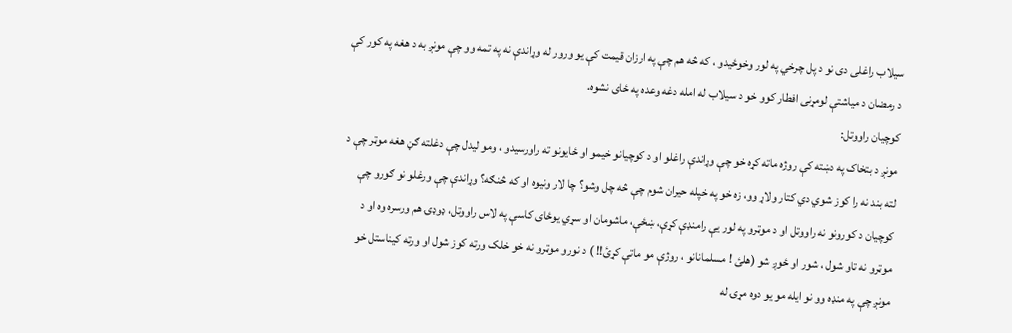سیلاب راغلی دی نو د پل چرخي په لور وخوځیدو ، که څه هم چې په ارزان قیمت کې یو ورور له وړاندې نه په تمه وو چې مونږ به د هغه په کور کې د رمضان د میاشتې لومړنی افطار کوو خو د سیلاب له امله دغه وعده په ځای نشوه.
کوچیان راووتل:
مونږ د بتخاک په دښته کې روژه ماته کړه خو چې وړاندې راغلو او د کوچیانو خیمو او ځایونو ته راورسیدو ، ومو لیدل چې دغلته ګڼ هغه موټر چې د لته بند نه را کوز شوي دي کتار ولاړ وو، زه خو په خپله حیران شوم چې څه چل وشو؟ چا لار ونیوه او که څنګه؟ وړاندې چې ورغلو نو ګورو چې کوچیان د کورونو نه راووتل او د موټرو په لور یې رامنډې کړې، ښځې، ماشومان او سړي یوځای کاسې په لاس راووتل، ډوډۍ هم ورسره وه او د موټرو نه تاو شول ، شور او ځوږ شو (هلئ ! مسلمانانو ، روژې مو ماتې کړئ!! ) د نورو موټرو نه خو خلک ورته کوز شول او ورته کیناستل خو مونږ چې په منډه وو نو ایله مو یو دوه مړۍ له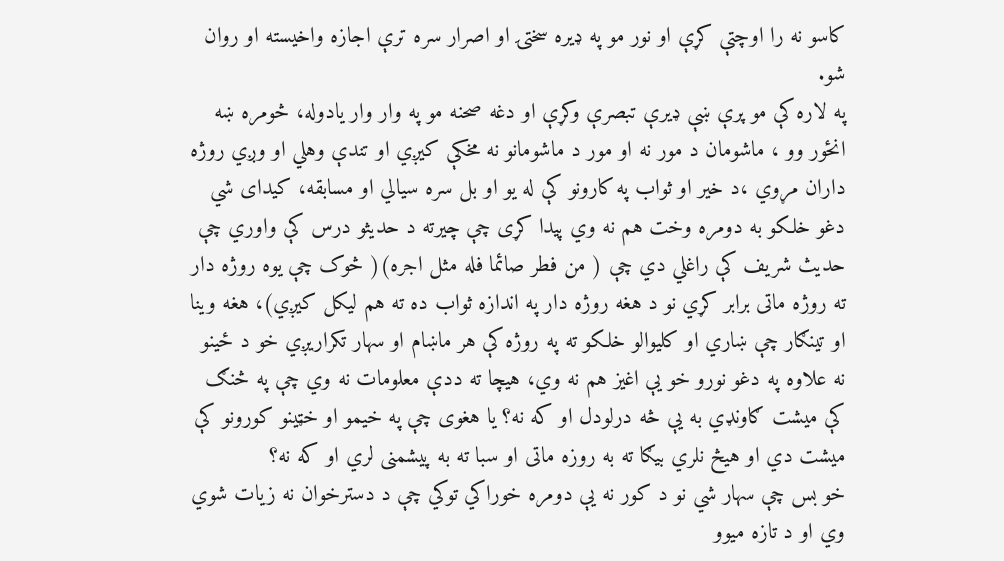کاسو نه را اوچتې کړې او نور مو په ډیره سختۍ او اصرار سره ترې اجازه واخیسته او روان شو.
په لاره کې مو پرې ښې ډیرې تبصرې وکړې او دغه صحنه مو په وار وار یادوله، څومره ښه انځور وو ، ماشومان د مور نه او مور د ماشومانو نه مخکې کیږي او تندې وهلي او وږي روژه داران مړوي ،د خیر او ثواب په کارونو کې له یو او بل سره سیالي او مسابقه، کیدای شي دغو خلکو به دومره وخت هم نه وي پیدا کړی چې چیرته د حدیثو درس کې واوري چې حدیث شریف کې راغلي دي چې ( من فطر صائما فله مثل اجره)( څوک چې یوه روژه دار ته روژه ماتی برابر کړي نو د هغه روژه دار په اندازه ثواب ده ته هم لیکل کیږي)، هغه وینا او تینګار چې ښاري او کلیوالو خلکو ته په روژه کې هر ماښام او سهار تکراریږي خو د ځینو نه علاوه په دغو نورو خو یې اغیز هم نه وي، هیچا ته ددې معلومات نه وي چې په څنګ کې میشت ګاونډي به یې څه درلودل او که نه؟ یا هغوی چې په خیمو او خټینو کورونو کې میشت دي او هیڅ نلري بیګا ته به روزه ماتی او سبا ته به پیشمنی لري او که نه؟
خو بس چې سهار شي نو د کور نه یې دومره خوراکي توکي چې د دسترخوان نه زیات شوي وي او د تازه میوو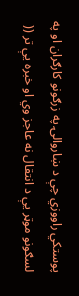پوستکي راووزي چې د ښاروالۍ په زرګونو کارګران او په لسګونو موټر یې د انتقال نه عاجز وي او خبره یې تر ((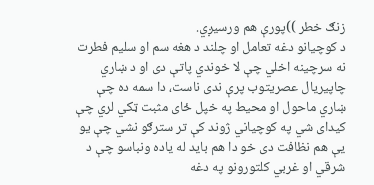زنګ خطر ))پورې هم ورسیږي.
د کوچیانو دغه تعامل او چلند د هغه سم او سلیم فطرت نه سرچینه اخلي چې لا خوندي پاتې دی او د ښاري چاپیریال عصریتوب پرې ندی ناست، دا سمه ده چې ښاري ماحول او محیط په خپل ځای مثبت ټکي لري چې کیدای شي په کوچیاني ژوند کې تر سترګو نشي چې یو یې هم نظافت دی خو دا هم باید له یاده ونباسو چې د شرقي او غربي کلتورونو په دغه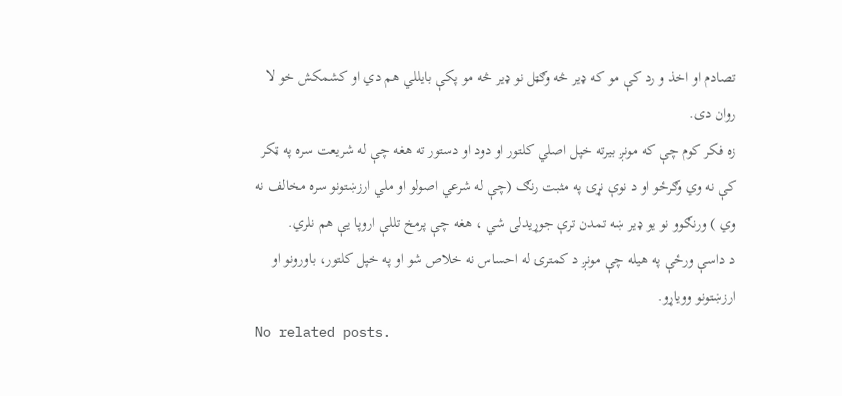تصادم او اخذ و رد کې مو که ډیر څه وګټل نو ډیر څه مو پکې بایللي هم دي او کشمکش خو لا روان دی.
زه فکر کوم چې که مونږ بیرته خپل اصلي کلتور او دود او دستور ته هغه چې له شریعت سره په ټکر کې نه وي وګرځو او د نوې نړۍ په مثبت رنګ (چې له شرعي اصولو او ملي ارزښتونو سره مخالف نه وي ) ورنګوو نو یو ډیر ښه تمدن ترې جوړیدلی شي ، هغه چې پرمخ تللې اروپا یې هم نلري.
د داسې ورځې په هیله چې مونږ د کمترۍ له احساس نه خلاص شو او په خپل کلتور، باورونو او ارزښتونو وویاړو.
No related posts.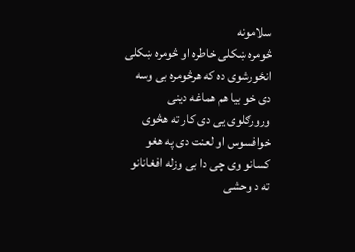سلامونه
څومره ښکلی خاطره او څومره ښکلی انځورشوی ده که هرڅومره بی وسه دی خو بیا هم هماغه دینی ورورګلوی یی دی کار ته هڅوی خوافسوس او لعنت دی په هغو کسانو وی چی دا بی وزله افغانانو ته د وحشی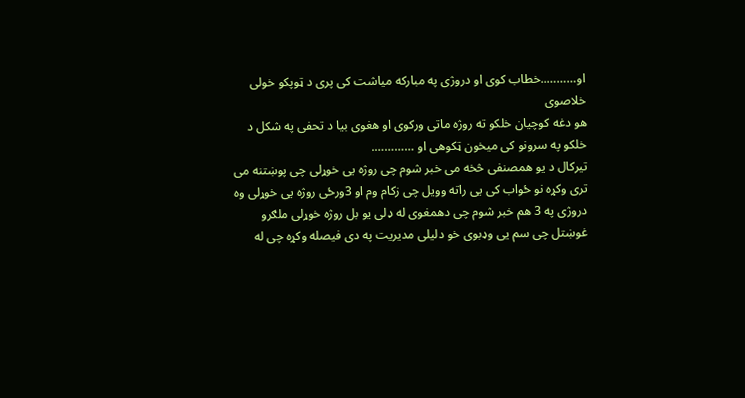او………..خطاب کوی او دروژی په مبارکه میاشت کی پری د ټوپکو خولی خلاصوی
هو دغه کوچیان خلکو ته روژه ماتی ورکوی او هغوی بیا د تحفی په شکل د خلکو په سرونو کی میخون ټکوهی او ………….
تیرکال د یو همصنفی څخه می خبر شوم چی روژه یی خوړلی چی پوښتنه می تری وکړه نو ځواب کی یی راته وویل چی زکام وم او 3ورځی روژه یی خوړلی وه دروژی په 3 هم خبر شوم چی دهمغوی له ډلی یو بل روژه خوړلی ملګرو غوښتل چی سم یی وډبوی خو دلیلی مدیریت په دی فیصله وکړه چی له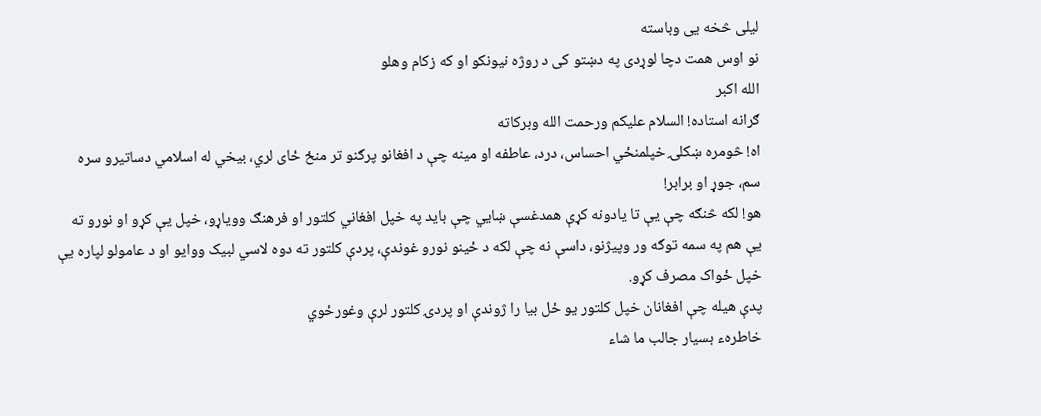لیلی څخه یی وباسته
نو اوس همت دچا لوړدی په دښتو کی د روژه نیونکو او که زکام وهلو
الله اکبر
ګرانه استاده! السلام علیکم ورحمت الله وبرکاته
اه! څومره ښکلۍ خپلمنځي احساس، درد، عاطفه او مینه چې د افغانو پرګنو تر منځ ځای لري، بیخي له اسلامي دساتیرو سره سم، جوړ او برابر!
هو! لکه څنګه چې یې تا یادونه کړې همدغسې ښايي چې باید په خپل افغاني کلتور او فرهنګ وویاړو، خپل یې کړو او نورو ته یې هم په سمه توګه ور وپیژنو، داسې نه چې لکه د ځینو نورو غوندې، پردې کلتور ته دوه لاسي لبیک ووایو او د عامولو لپاره یې خپل ځواک مصرف کړو.
پدې هیله چې افغانان خپل کلتور یو ځل بیا را ژوندې او پردۍ کلتور لرې وغورځوي
خاطرهء بسيار جالب ما شاء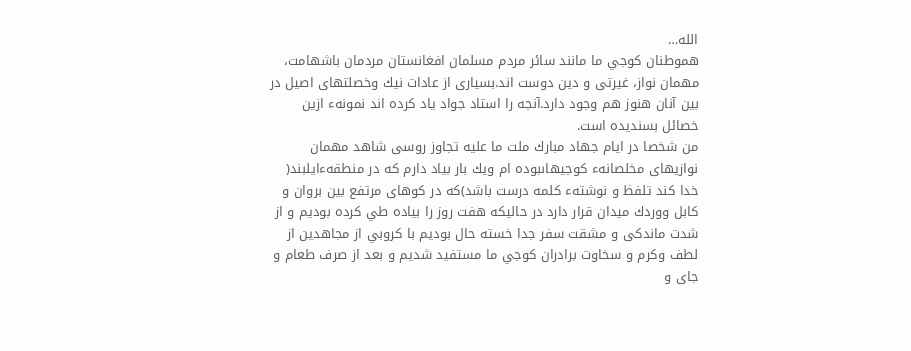الله…
هموطنان كوجي ما مانند سائر مردم مسلمان افغانستان مردمان باشهامت، مهمان نواز، غيرتى و دين دوست اند.بسيارى از عادات نيك وخصلتهاى اصيل در بين آنان هنوز هم وجود دارد.آنجه را استاد جواد ياد كرده اند نمونهء ازين خصائل بسنديده است.
من شخصا در ايام جهاد مبارك ملت ما عليه تجاوز روسى شاهد مهمان نوازيهاى مخلصانهء كوجيهاىبوده ام ويك بار بياد دارم كه در منطقهءايلبند( خدا كند تلفظ و نوشتهء كلمه درست باشد)كه در كوهاى مرتفع بين بروان و كابل ووردك ميدان قرار دارد در حاليكه هفت روز را بياده طي كرده بوديم و از شدت ماندكى و مشقت سفر جدا خسته حال بوديم با كروبي از مجاهدين از لطف وكرم و سخاوت برادران كوجي ما مستفيد شديم و بعد از صرف طعام و جاى و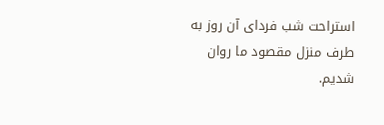استراحت شب فرداى آن روز به طرف منزل مقصود ما روان شديم.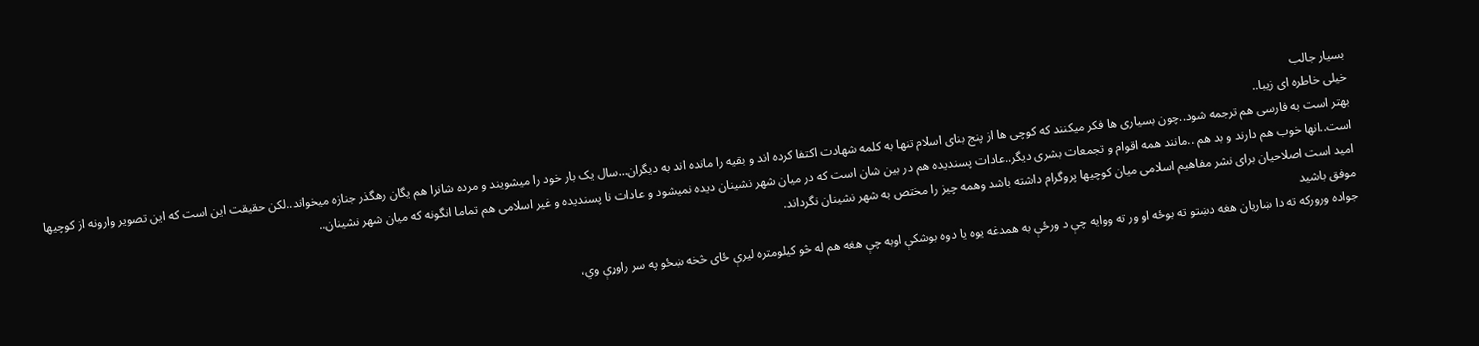بسیار جالب
خیلی خاطره ای زیبا..
بهتر است به فارسی هم ترجمه شود..چون بسیاری ها فکر میکنند که کوچی ها از پنج بنای اسلام تنها به کلمه شهادت اکتفا کرده اند و بقیه را مانده اند به دیگران…سال یک بار خود را میشویند و مرده شانرا هم یگان رهگذر جنازه میخواند..لکن حقیقت این است که این تصویر وارونه از کوچیها است..انها خوب هم دارند و بد هم ..مانند همه اقوام و تجمعات بشری دیگر..عادات پسندیده هم در بین شان است که در میان شهر نشینان دیده نمیشود و عادات نا پسندیده و غیر اسلامی هم تماما انگونه که میان شهر نشینان..
امید است اصلاحیان برای نشر مفاهیم اسلامی میان کوچیها پروگرام داشته باشد وهمه چیز را مختص به شهر نشینان نگرداند.
موفق باشید
جواده ورورکه ته دا ښاريان هغه دښتو ته بوځه او ور ته ووايه چې د ورځې به همدغه يوه يا دوه بوشکې اوبه چې هغه هم له څو کيلومتره ليرې ځای څخه ښځو په سر راوړې وي،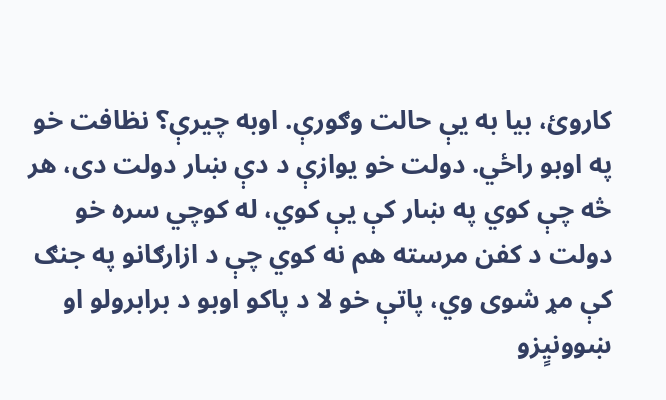کاروئ، بيا به يې حالت وګورې. اوبه چيرې؟ نظافت خو په اوبو راځي. دولت خو يوازې د دې ښار دولت دی، هر څه چې کوي په ښار کې يې کوي، له کوچي سره خو دولت د کفن مرسته هم نه کوي چې د ازارګانو په جنګ کې مړ شوی وي، پاتې خو لا د پاکو اوبو د برابرولو او ښوونيٍزو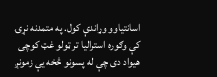اسانتياوو وړاندې کول. په متمدنه نړۍ کې وګوره استراليا تر ټولو غټ کوچی هيواد دی چې له پسونو څخه يې زمونږ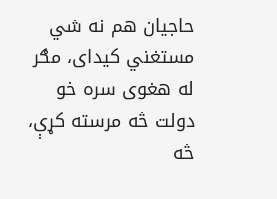حاجيان هم نه شي مستغني کيدای، مګر له هغوی سره خو دولت څه مرسته کړې، څه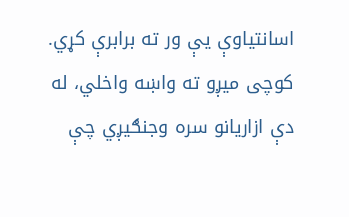اسانتياوې يې ور ته برابرې کړي. کوچی ميږو ته واښه واخلي، له دې ازاريانو سره وجنګيږي چې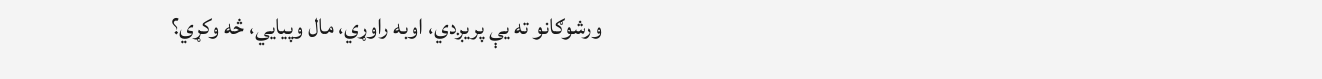ورشوګانو ته يې پريږدي، اوبه راوړي، مال وپيايي، څه وکړي؟